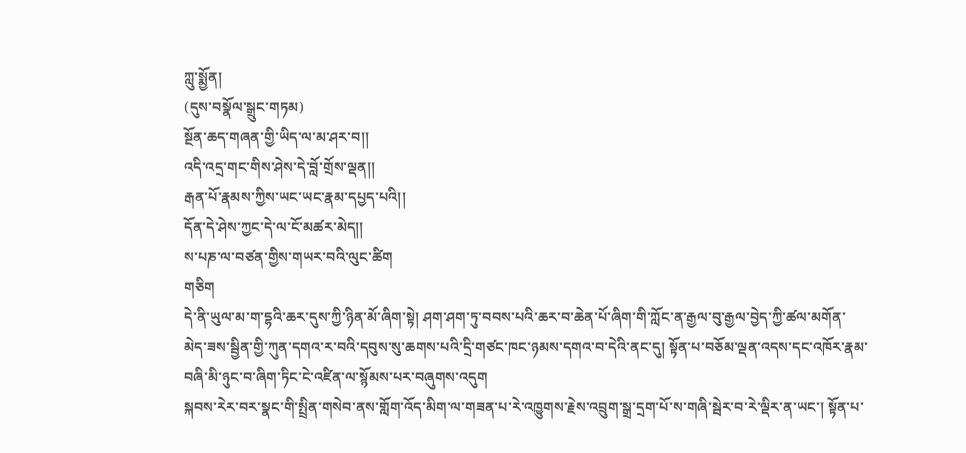ཀླུ་སྨྱོན།
(དུས་བསྣོལ་སྒྲུང་གཏམ)
སྔོན་ཆད་གཞན་གྱི་ཡིད་ལ་མ་ཤར་བ།།
འདི་འདྲ་གང་གིས་ཤེས་དེ་བློ་གྲོས་ལྡན།།
རྒན་པོ་རྣམས་ཀྱིས་ཡང་ཡང་རྣམ་དཔྱད་པའི།།
དོན་དེ་ཤེས་ཀྱང་དེ་ལ་ངོ་མཚར་མེད།།
ས་པཎ་ལ་བཙན་གྱིས་གཡར་བའི་ལུང་ཚིག
གཅིག
དེ་ནི་ཡུལ་མ་ག་དྷའི་ཆར་དུས་ཀྱི་ཉིན་མོ་ཞིག་སྟེ། ཤག་ཤག་ཏུ་བབས་པའི་ཆར་བ་ཆེན་པོ་ཞིག་གི་ཀློང་ན་རྒྱལ་བུ་རྒྱལ་བྱེད་ཀྱི་ཚལ་མགོན་མེད་ཟས་སྦྱིན་གྱི་ཀུན་དགའ་ར་བའི་དབུས་སུ་ཆགས་པའི་དྲི་གཙང་ཁང་ཉམས་དགའ་བ་དེའི་ནང་དུ། སྟོན་པ་བཅོམ་ལྡན་འདས་དང་འཁོར་རྣམ་བཞི་མི་ཉུང་བ་ཞིག་ཏིང་ངེ་འཛིན་ལ་སྙོམས་པར་བཞུགས་འདུག
སྐབས་རེར་བར་སྣང་གི་སྤྲིན་གསེབ་ནས་གློག་འོད་མིག་ལ་གཟན་པ་རེ་འཁྱུགས་རྗེས་འབྲུག་སྒྲ་དྲག་པོ་ས་གཞི་སྦེར་བ་རེ་ལྡིར་ན་ཡང་། སྟོན་པ་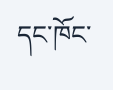དང་ཁོང་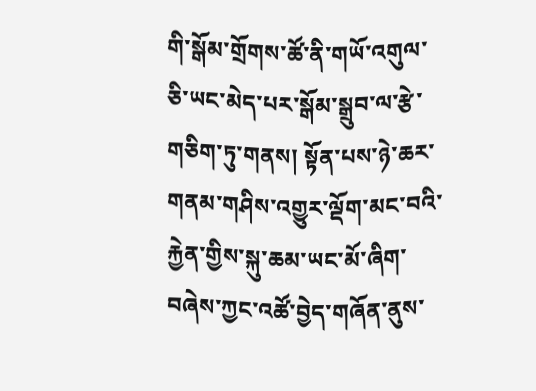གི་སྒོམ་གྲོགས་ཚོ་ནི་གཡོ་འགུལ་ཅི་ཡང་མེད་པར་སྒོམ་སྒྲུབ་ལ་རྩེ་གཅིག་ཏུ་གནས། སྟོན་པས་ཉེ་ཆར་གནམ་གཤིས་འགྱུར་ལྡོག་མང་བའི་རྐྱེན་གྱིས་སྐུ་ཆམ་ཡང་མོ་ཞིག་བཞེས་ཀྱང་འཚོ་བྱེད་གཞོན་ནུས་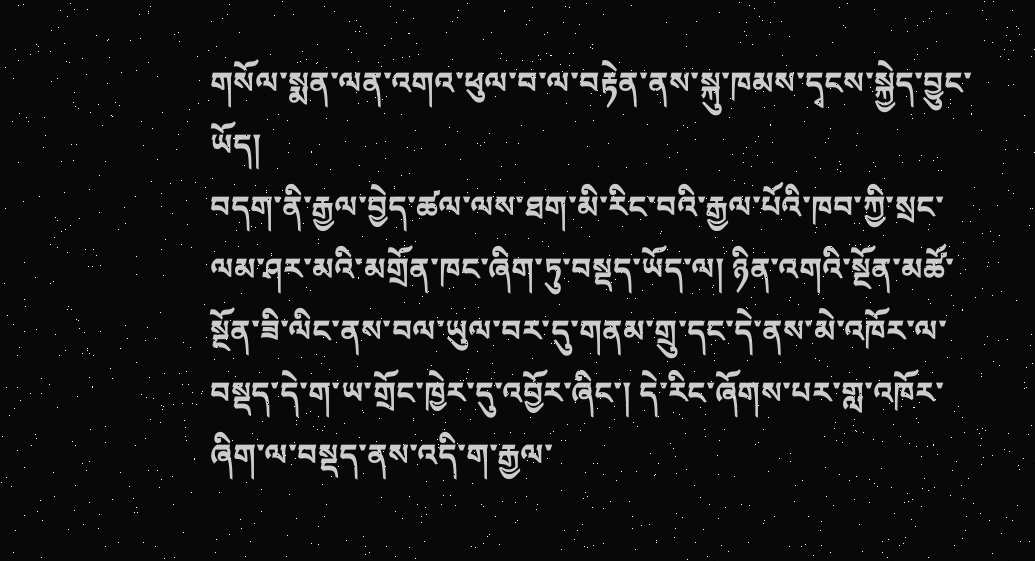གསོལ་སྨན་ལན་འགའ་ཕུལ་བ་ལ་བརྟེན་ནས་སྐུ་ཁམས་དྭངས་སྐྱེད་བྱུང་ཡོད།
བདག་ནི་རྒྱལ་བྱེད་ཚལ་ལས་ཐག་མི་རིང་བའི་རྒྱལ་པོའི་ཁབ་ཀྱི་སྲང་ལམ་ཤར་མའི་མགྲོན་ཁང་ཞིག་ཏུ་བསྡད་ཡོད་ལ། ཉིན་འགའི་སྔོན་མཚོ་སྔོན་ཟི་ལིང་ནས་བལ་ཡུལ་བར་དུ་གནམ་གྲུ་དང་དེ་ནས་མེ་འཁོར་ལ་བསྡད་དེ་ག་ཡ་གྲོང་ཁྱེར་དུ་འབྱོར་ཞིང་། དེ་རིང་ཞོགས་པར་གླ་འཁོར་ཞིག་ལ་བསྡད་ནས་འདི་ག་རྒྱལ་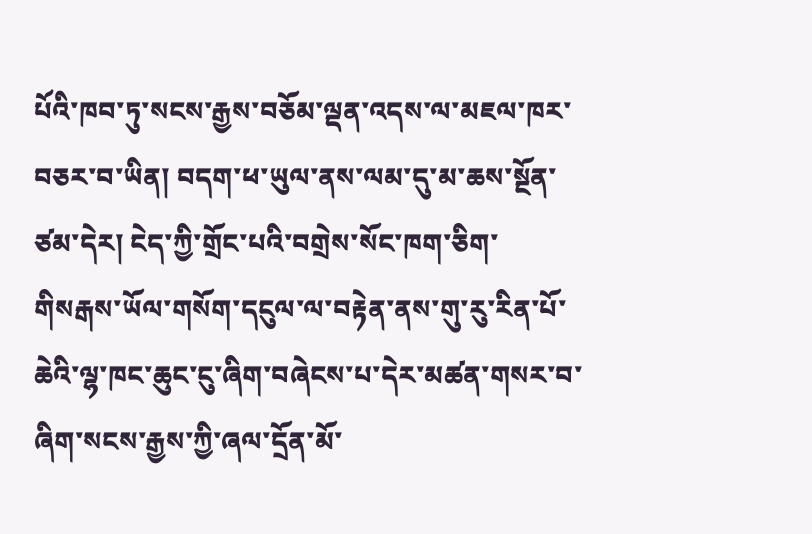པོའི་ཁབ་ཏུ་སངས་རྒྱས་བཅོམ་ལྡན་འདས་ལ་མཇལ་ཁར་བཅར་བ་ཡིན། བདག་ཕ་ཡུལ་ནས་ལམ་དུ་མ་ཆས་སྔོན་ཙམ་དེར། ངེད་ཀྱི་གྲོང་པའི་བགྲེས་སོང་ཁག་ཅིག་གིསརྒས་ཡོལ་གསོག་དངུལ་ལ་བརྟེན་ནས་གུ་རུ་རིན་པོ་ཆེའི་ལྷ་ཁང་ཆུང་ངུ་ཞིག་བཞེངས་པ་དེར་མཚན་གསར་བ་ཞིག་སངས་རྒྱས་ཀྱི་ཞལ་དྲོན་མོ་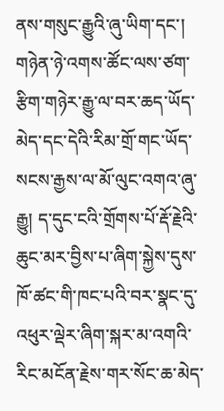ནས་གསུང་རྒྱུའི་ཞུ་ཡིག་དང་། གཉེན་ཉེ་འགས་ཚོང་ལས་ཙག་རྩིག་གཉེར་རྒྱུ་ལ་བར་ཆད་ཡོད་མེད་དང་དེའི་རིམ་གྲོ་གང་ཡོད་སངས་རྒྱས་ལ་མོ་ལུང་འགའ་ཞུ་རྒྱུ། ད་དུང་ངའི་གྲོགས་པོ་རྡོ་རྗེའི་ཆུང་མར་བྱིས་པ་ཞིག་སྐྱེས་དུས་ཁོ་ཚང་གི་ཁང་པའི་བར་སྣང་དུ་འཕུར་ལྡེར་ཞིག་སྐར་མ་འགའི་རིང་མངོན་རྗེས་གར་སོང་ཆ་མེད་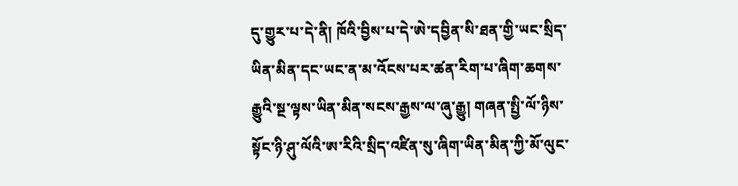དུ་གྱུར་པ་དེ་ནི། ཁོའི་བྱིས་པ་དེ་ཨེ་དབྱིན་སི་ཐན་གྱི་ཡང་སྲིད་ཡིན་མིན་དང་ཡང་ན་མ་འོངས་པར་ཚན་རིག་པ་ཞིག་ཆགས་རྒྱུའི་སྔ་ལྟས་ཡིན་མིན་སངས་རྒྱས་ལ་ཞུ་རྒྱུ། གཞན་སྤྱི་ལོ་ཉིས་སྟོང་ཉི་ཤུ་ལོའི་ཨ་རིའི་སྲིད་འཛིན་སུ་ཞིག་ཡིན་མིན་ཀྱི་མོ་ལུང་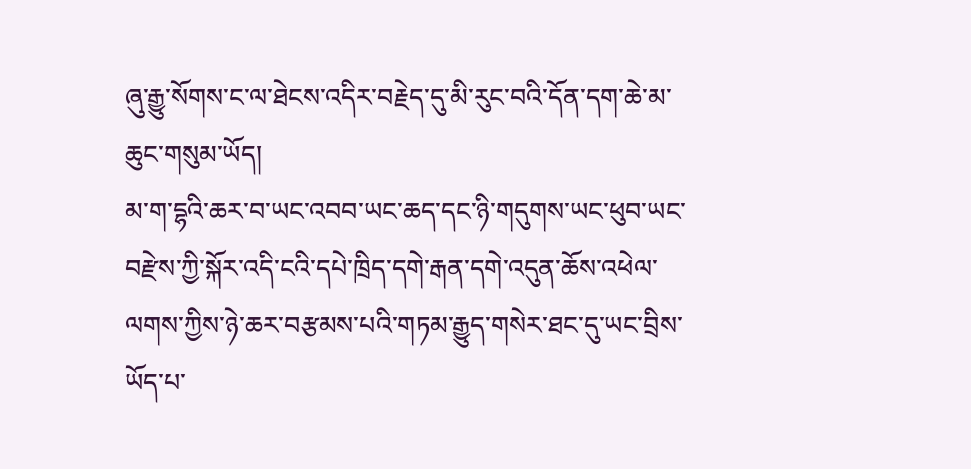ཞུ་རྒྱུ་སོགས་ང་ལ་ཐེངས་འདིར་བརྗེད་དུ་མི་རུང་བའི་དོན་དག་ཆེ་མ་ཆུང་གསུམ་ཡོད།
མ་ག་དྷའི་ཆར་བ་ཡང་འབབ་ཡང་ཆད་དང་ཉི་གདུགས་ཡང་ཕུབ་ཡང་བརྫེས་ཀྱི་སྐོར་འདི་ངའི་དཔེ་ཁྲིད་དགེ་རྒན་དགེ་འདུན་ཆོས་འཕེལ་ལགས་ཀྱིས་ཉེ་ཆར་བརྩམས་པའི་གཏམ་རྒྱུད་གསེར་ཐང་དུ་ཡང་བྲིས་ཡོད་པ་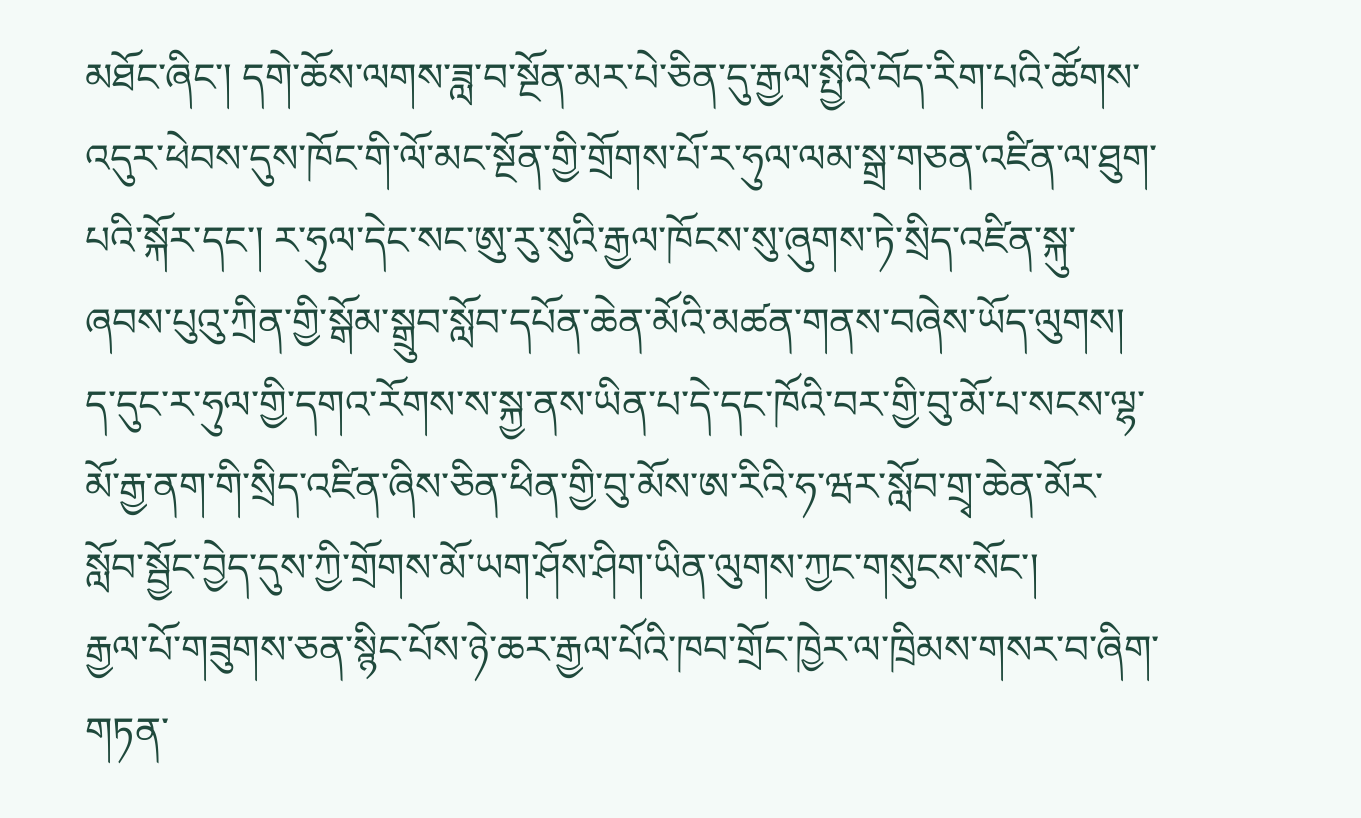མཐོང་ཞིང་། དགེ་ཆོས་ལགས་ཟླ་བ་སྔོན་མར་པེ་ཅིན་དུ་རྒྱལ་སྤྱིའི་བོད་རིག་པའི་ཚོགས་འདུར་ཕེབས་དུས་ཁོང་གི་ལོ་མང་སྔོན་གྱི་གྲོགས་པོ་ར་ཧུལ་ལམ་སྒྲ་གཅན་འཛིན་ལ་ཐུག་པའི་སྐོར་དང་། ར་ཧུལ་དེང་སང་ཨུ་རུ་སུའི་རྒྱལ་ཁོངས་སུ་ཞུགས་ཏེ་སྲིད་འཛིན་སྐུ་ཞབས་པུའུ་ཀྲིན་གྱི་སྒོམ་སྒྲུབ་སློབ་དཔོན་ཆེན་མོའི་མཚན་གནས་བཞེས་ཡོད་ལུགས། ད་དུང་ར་ཧུལ་གྱི་དགའ་རོགས་ས་སྐྱ་ནས་ཡིན་པ་དེ་དང་ཁོའི་བར་གྱི་བུ་མོ་པ་སངས་ལྷ་མོ་རྒྱ་ནག་གི་སྲིད་འཛིན་ཞིས་ཅིན་ཕིན་གྱི་བུ་མོས་ཨ་རིའི་ཧ་ཝར་སློབ་གྲྭ་ཆེན་མོར་སློབ་སྦྱོང་བྱེད་དུས་ཀྱི་གྲོགས་མོ་ཡག་ཤོས་ཤིག་ཡིན་ལུགས་ཀྱང་གསུངས་སོང་།
རྒྱལ་པོ་གཟུགས་ཅན་སྙིང་པོས་ཉེ་ཆར་རྒྱལ་པོའི་ཁབ་གྲོང་ཁྱེར་ལ་ཁྲིམས་གསར་བ་ཞིག་གཏན་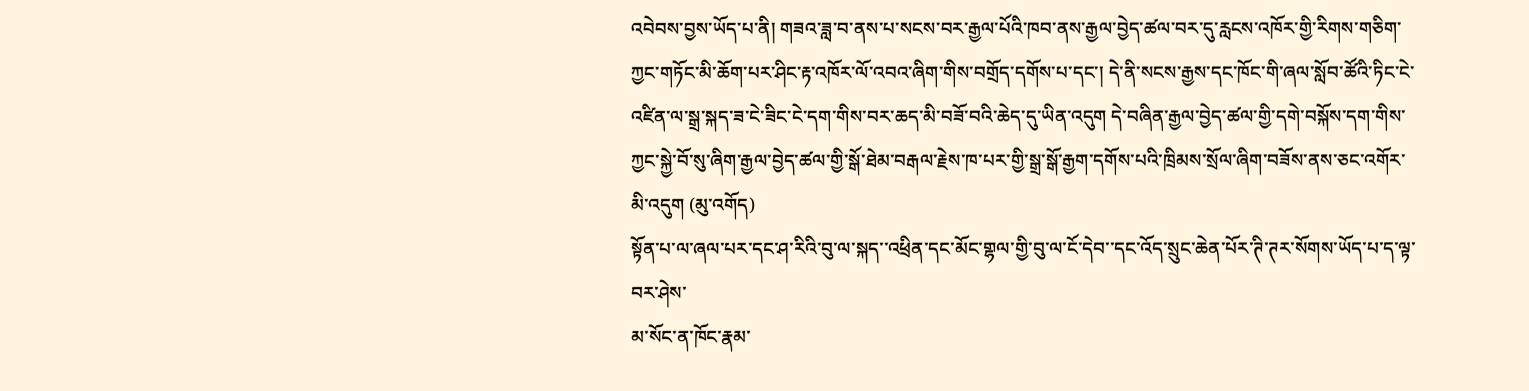འབེབས་བྱས་ཡོད་པ་ནི། གཟའ་ཟླ་བ་ནས་པ་སངས་བར་རྒྱལ་པོའི་ཁབ་ནས་རྒྱལ་བྱེད་ཚལ་བར་དུ་རླངས་འཁོར་གྱི་རིགས་གཅིག་ཀྱང་གཏོང་མི་ཆོག་པར་ཤིང་རྟ་འཁོར་ལོ་འབའ་ཞིག་གིས་བགྲོད་དགོས་པ་དང་། དེ་ནི་སངས་རྒྱས་དང་ཁོང་གི་ཞལ་སློབ་ཚོའི་ཏིང་ངེ་འཛིན་ལ་སྒྲ་སྐད་ཟ་ངེ་ཟིང་ངེ་དག་གིས་བར་ཆད་མི་བཟོ་བའི་ཆེད་དུ་ཡིན་འདུག དེ་བཞིན་རྒྱལ་བྱེད་ཚལ་གྱི་དགེ་བསྐོས་དག་གིས་ཀྱང་སྐྱེ་བོ་སུ་ཞིག་རྒྱལ་བྱེད་ཚལ་གྱི་སྒོ་ཐེམ་བརྒལ་རྗེས་ཁ་པར་གྱི་སྒྲ་སྒོ་རྒྱག་དགོས་པའི་ཁྲིམས་སྲོལ་ཞིག་བཟོས་ནས་ཅང་འགོར་མི་འདུག (མུ་འགོད)
སྟོན་པ་ལ་ཞལ་པར་དང་ཤ་རིའི་བུ་ལ་སྐད་་འཕྲིན་དང་མོང་གྷལ་གྱི་བུ་ལ་ངོ་དེབ་་དང་འོད་སྲུང་ཆེན་པོར་ཊི་ཊར་སོགས་ཡོད་པ་ད་ལྟ་བར་ཤེས་
མ་སོང་ན་ཁོང་རྣམ་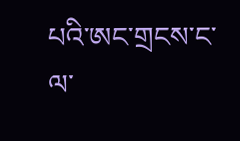པའི་ཨང་གྲངས་ང་ལ་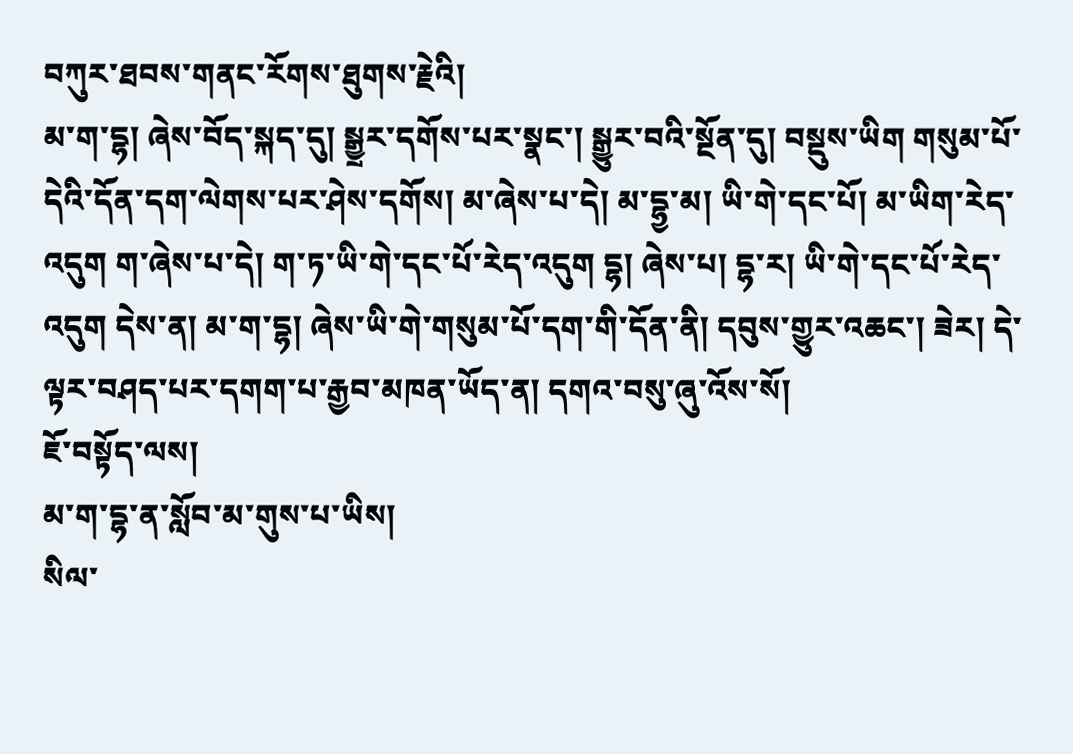བཀུར་ཐབས་གནང་རོགས་ཐུགས་རྗེའི།
མ་ག་དྷ། ཞེས་བོད་སྐད་དུ། སྒྱྲར་དགོས་པར་སྣང་། སྒྱུར་བའི་སྔོན་དུ། བསྡུས་ཡིག གསུམ་པོ་དེའི་དོན་དག་ལེགས་པར་ཤེས་དགོས། མ་ཞེས་པ་དེ། མ་དྷྱ་མ། ཡི་གེ་དང་པོ། མ་ཡིག་རེད་འདུག ག་ཞེས་པ་དེ། ག་ཏ་ཡི་གེ་དང་པོ་རེད་འདུག དྷ། ཞེས་པ། དྷ་ར། ཡི་གེ་དང་པོ་རེད་འདུག དེས་ན། མ་ག་དྷ། ཞེས་ཡི་གེ་གསུམ་པོ་དག་གི་དོན་ནི། དབུས་གྱུར་འཆང་། ཟེར། དེ་ལྟར་བཤད་པར་དགག་པ་རྒྱབ་མཁན་ཡོད་ན། དགའ་བསུ་ཞུ་འོས་སོ།
ཇོ་བསྟོད་ལས།
མ་ག་དྷ་ན་སློབ་མ་གུས་པ་ཡིས།
སིལ་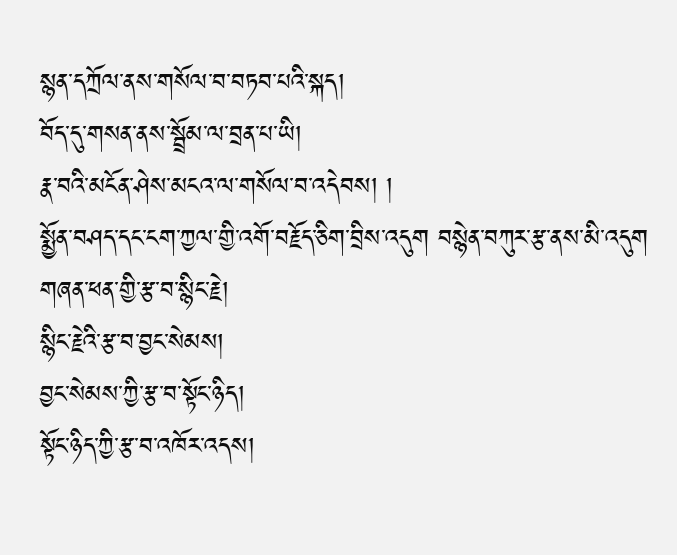སྙན་དཀྲོལ་ནས་གསོལ་བ་བཏབ་པའི་སྐད།
བོད་དུ་གསན་ནས་སྦྲོམ་ལ་བྲན་པ་ཡི།
རྣ་བའི་མངོན་ཤེས་མངའ་ལ་གསོལ་བ་འདེབས། །
སྨྱོན་བཤད་དང་ངག་ཀྱལ་གྱི་འགོ་བརྗོད་ཅིག་བྲིས་འདུག བསྙེན་བཀུར་རྩ་ནས་མི་འདུག
གཞན་ཕན་གྱི་རྩ་བ་སྙིང་རྗེ།
སྙིང་རྗེའི་རྩ་བ་བྱང་སེམས།
བྱང་སེམས་ཀྱི་རྩ་བ་སྟོང་ཉིད།
སྟོང་ཉིད་ཀྱི་རྩ་བ་འཁོར་འདས།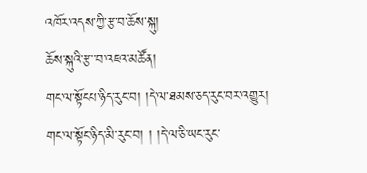འཁོར་འདས་ཀྱི་རྩ་བ་ཆོས་སྐུ།
ཆོས་སྐུའི་རྩ་་བ་འཇའ་མཚོན།
གང་ལ་སྟོངཔ་ཉིད་རུང་བ། །དེ་ལ་ཐམས་ཅད་རུང་བར་འགྱུར།
གང་ལ་སྟོང་ཉིད་མི་རུང་བ། ། །དེ་ལ་ཅི་ཡང་རུང་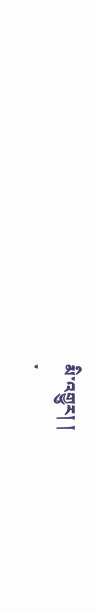མི་འགྱུར། །
་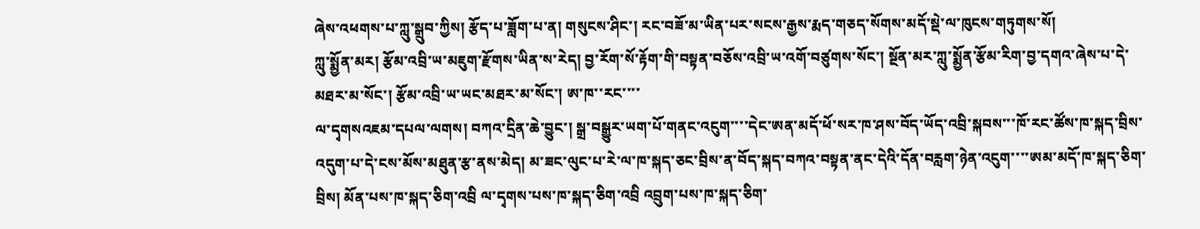ཞེས་འཕགས་པ་ཀླུ་སྒྲུབ་ཀྱིས། རྩོད་པ་ཟློག་པ་ན། གསུངས་ཤིང་། རང་བཟོ་མ་ཡིན་པར་སངས་རྒྱས་རྨད་གཅད་སོགས་མདོ་སྡེ་ལ་ཁུངས་གཏུགས་སོ།
ཀླུ་སྨྱོན་མར། རྩོམ་འབྲི་ཡ་མཇུག་རྫོགས་ཡིན་ས་རེད། བྱ་རོག་སོ་རྟོག་གི་བསྟན་བཅོས་འབྲི་ཡ་འགོ་བཙུགས་སོང་། སྔོན་མར་ཀླུ་སྨྱོན་རྩོམ་རིག་བྱ་དགའ་ཞེས་པ་དེ་མཐར་མ་སོང་། རྩོམ་འབྲི་ཡ་ཡང་མཐར་མ་སོང་། ཨ་ཁ་་རང་་་་
ལ་དྭགསའཇམ་དཔལ་ལགས། བཀའ་དྲིན་ཆེ་བྱུང་། སྒྲ་བསྒྱུར་ཡག་པོ་གནང་འངུག་་་་དེང་ཨན་མདོ་ཕོ་སར་ཁ་ཤས་བོད་ཡོད་འབྲི་སྐབས་་་ཁོ་རང་ཚོས་ཁ་སྐད་བྲིས་འདུག་པ་དེ་ངས་མོས་མཐུན་རྩ་ནས་མེད། མ་ཟང་ལུང་པ་རེ་ལ་ཁ་སྐད་ཅང་བྲིས་ན་བོད་སྐད་བཀའ་བསྟན་ནང་དེའི་དོན་བརླག་ཉེན་འངུག་་་་ཨམ་མདོ་ཁ་སྐད་ཅིག་བྲིས། མོན་པས་ཁ་སྐད་ཅིག་འབྲི ལ་དྭགས་པས་ཁ་སྐད་ཅིག་འབྲི འབྲུག་པས་ཁ་སྐད་ཅིག་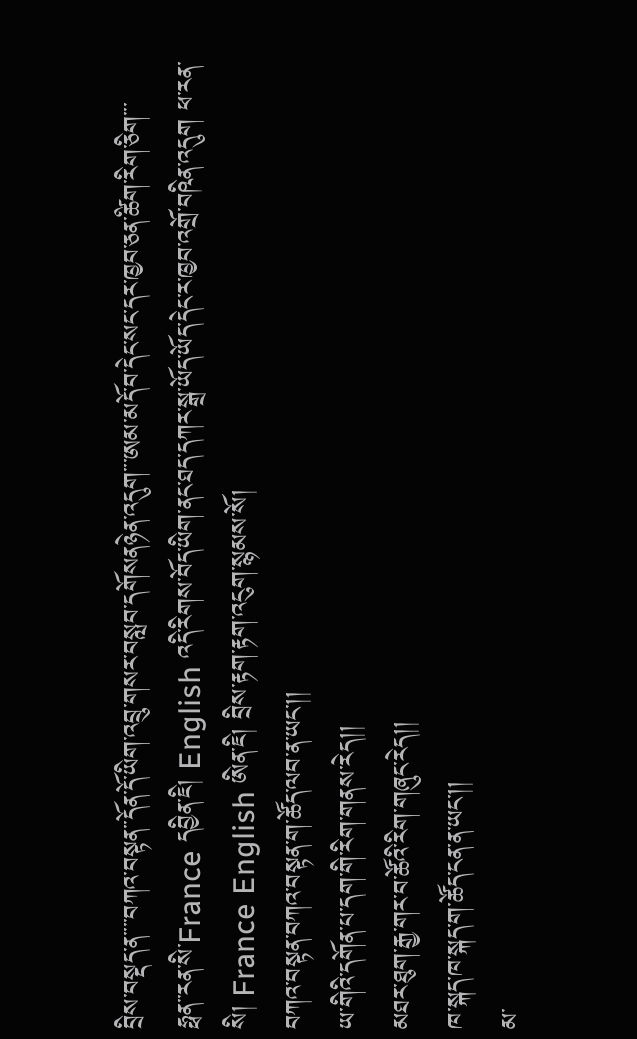བྲིས་བསྡད་ན་་་་བཀའ་བསྟན་་དོན་དོ་ཡིག་འབྲུ་གསར་བསླབ་དགོསནཉེན་འདུག་་་ཨམ་མདོ་བ་དེང་སང་དར་ཁྱབ་ཅན་ཚིག་རིག་ཅིག་་་ ཧྥན་་རན་སི་France དབྱིན་ཇི། English འདི་རིགས་བོད་ཡིག་ནང་ཐད་དཀར་སྒྲ་ཡོད་ཡོད་དེང་ར་ཁྱབ་འགྲོ་བཥིན་འདུག ཕ་རན་སི། France English ཨིན་ཇི། བྲིས་རྟག་རྟག་འངུག་སྙམས་སོ།
བཀའ་བསྟན་བཀའ་བསྟན་ག་ཚོད་ལབ་ན་ཡང་།།
ཡ་གིའི་དགོན་པ་དག་གི་རིག་གནས་རེད།།
མཐར་ཐུག་རྒྱ་གར་བ་ཚོའི་རིག་གཞུང་རེད།།
ཁ་སྐད་ཁ་སྐད་ག་ཚོད་ངན་ན་ཡང་།།
མ་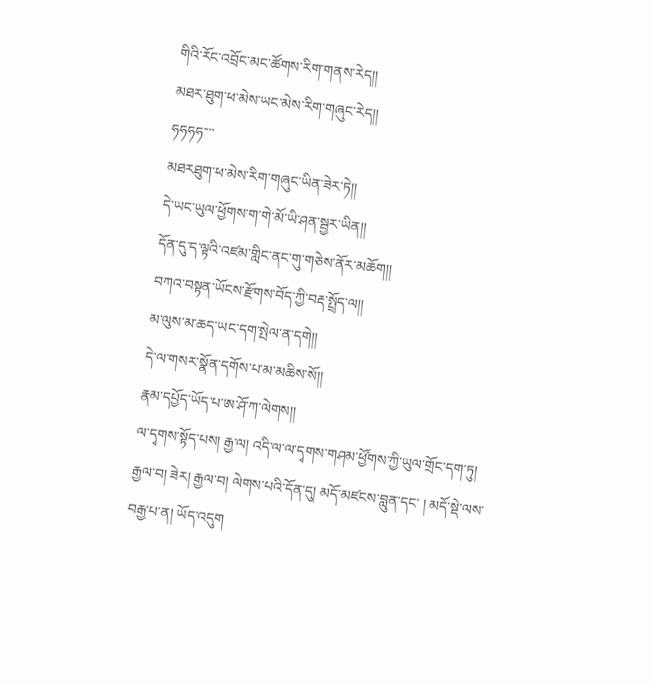གིའི་རོང་འབྲོང་མང་ཚོགས་རིག་གནས་རེད།།
མཐར་ཐུག་ཕ་མེས་ཡང་མེས་རིག་གཞུང་རེད།།
ཧཧཧཧ་་་་
མཐརཐུག་ཕ་མེས་རིག་གཞུང་ཡིན་ཟེར་ཏེ།།
དེ་ཡང་ཡུལ་ཕྱོགས་ག་གེ་མོ་ཡི་ཤན་སྦྱར་ཡིན།།
དོན་དུ་ད་ལྟའི་འཛམ་གླིང་ནང་གུ་གཅེས་ནོར་མཆོག།།
བཀའ་བསྟན་ཡོངས་རྫོགས་བོད་ཀྱི་བརྡ་སྤྲོད་ལ།།
མ་ལུས་མ་ཆད་ཡང་དག་སྤེལ་ན་དགེ།།
དེ་ལ་གསར་སྣོན་དགོས་པ་མ་མཆིས་སོ།།
རྣམ་དཔྱོད་ཡོད་པ་ཨ་ཤོ་ཀ་ལེགས།།
ལ་དྭགས་སྟོད་པས། རྒྱ་ལ། འདི་ལ་ལ་དྭགས་གཤམ་ཕ༹ྱོགས་ཀྱི་ཡུལ་གྲོང་དག་ཏུ། རྒྱལ་བ། ཟེར། རྒྱལ་བ། ལེགས་པའི་དོན་དུ། མདོ་མཛངས་བླུན་དང་ ། མདོ་སྡེ་ལས་བརྒྱ་པ་ན། ཡོད་འདུག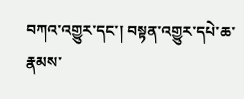བཀའ་འགྱུར་དང་། བསྟན་འགྱུར་དཔེ་ཆ་རྣམས་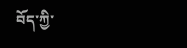བོད་ཀྱི་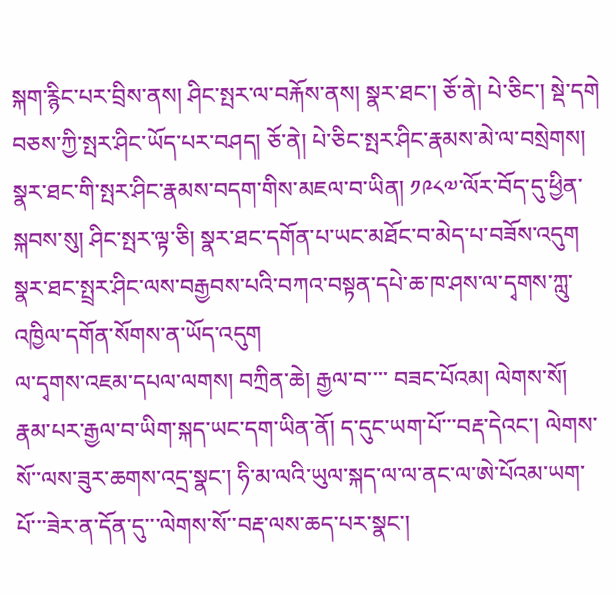སྐག་རྙིང་པར་བྲིས་ནས། ཤིང་སྤར་ལ་བརྐོས་ནས། སྣར་ཐང་། ཅོ་ནེ། པེ་ཅིང་། སྡེ་དགེ བཅས་ཀྱི་སྤར་ཤིང་ཡོད་པར་བཤད། ཅོ་ནེ། པེ་ཅིང་སྤར་ཤིང་རྣམས་མེ་ལ་བསྲེགས། སྣར་ཐང་གི་སྤར་ཤིང་རྣམས་བདག་གིས་མཇལ་བ་ཡིན། ༡༩༨༧་ལོར་བོད་དུ་ཕྱིན་སྐབས་སུ། ཤིང་སྤར་ལྟ་ཅི། སྣར་ཐང་དགོན་པ་ཡང་མཐོང་བ་མེད་པ་བཟོས་འདུག སྣར་ཐང་སྤྲར་ཤིང་ལས་བརྒྱབས་པའི་བཀའ་བསྟན་དཔེ་ཆ་ཁ་ཤས་ལ་དྭགས་ཀླུ་འཁྱིལ་དགོན་སོགས་ན་ཡོད་འདུག
ལ་དྭགས་འཇམ་དཔལ་ལགས། བཀྲིན་ཆེ། རྒྱལ་བ་་་་ བཟང་པོའམ། ལེགས་སོ། རྣམ་པར་རྒྱལ་བ་ཡིག་སྐད་ཡང་དག་ཡིན་ནོ། ད་དུང་ཡག་པོ་་་བརྡ་དེའང་། ལེགས་སོ་་ལས་ཟུར་ཆགས་འདྲ་སྣང་། ཧི་མ་ལའི་ཡུལ་སྐད་ལ་ལ་ནང་ལ་ཨེ་པོའམ་ཡག་པོ་་་ཟེར་ན་དོན་དུ་་་ལེགས་སོ་་བརྡ་ལས་ཆད་པར་སྣང་།